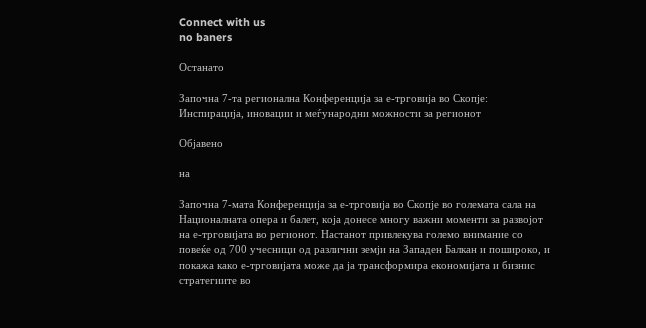Connect with us
no baners

Останато

Започна 7-та регионална Конференција за е-трговија во Скопје: Инспирација, иновации и меѓународни можности за регионот

Објавено

на

Започна 7-мата Конференција за е-трговија во Скопје во големата сала на Националната опера и балет, која донесе многу важни моменти за развојот на е-трговијата во регионот. Настанот привлекува големо внимание со повеќе од 700 учесници од различни земји на Западен Балкан и пошироко, и покажа како е-трговијата може да ја трансформира економијата и бизнис стратегиите во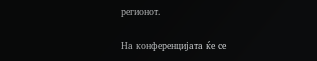регионот.

На конференцијата ќе се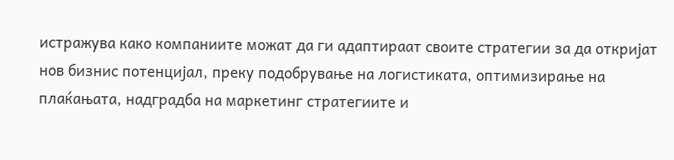истражува како компаниите можат да ги адаптираат своите стратегии за да откријат нов бизнис потенцијал, преку подобрување на логистиката, оптимизирање на плаќањата, надградба на маркетинг стратегиите и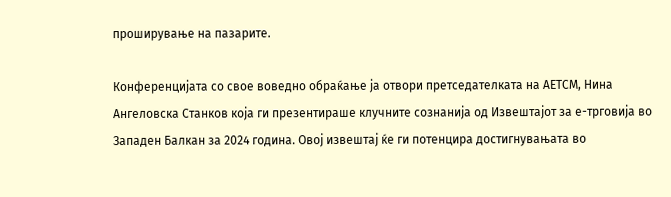проширување на пазарите.

Конференцијата со свое воведнo обраќањe ја отвори претседателката на АЕТСМ, Нина Ангеловска Станков која ги презентираше клучните сознанија од Извештајот за е-трговија во Западен Балкан за 2024 година. Овој извештај ќе ги потенцира достигнувањата во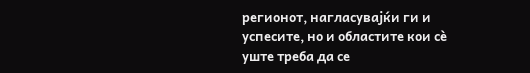регионот, нагласувајќи ги и успесите, но и областите кои сѐ уште треба да се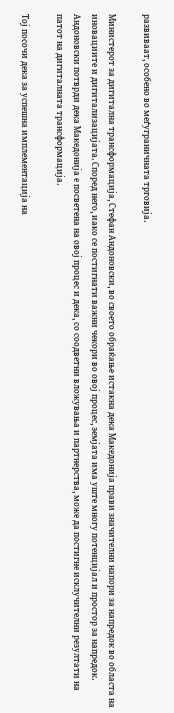развиваат, особено во меѓуграничната трговија.

Министерот за дигитална трансформација, Стефан Андоновски, во своето обраќање истакна дека Македонија прави значителни напори за напредок во областа на иновациите и дигитализацијата. Според него, иако се постигнати важни чекори во овој процес, земјата има уште многу потенцијал и простор за напредок. Андоновски потврди дека Македонија е посветена на овој процес и дека, со соодветни вложувања и партнерства, може да постигне исклучителни резултати на патот на дигиталната трансформација.

Тој посочи дека за успешна имплементација на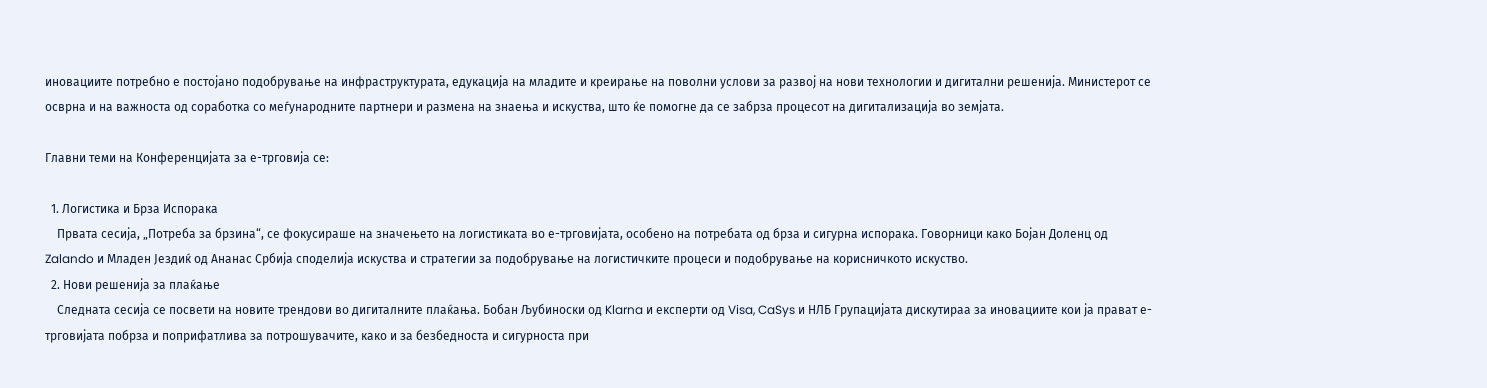иновациите потребно е постојано подобрување на инфраструктурата, едукација на младите и креирање на поволни услови за развој на нови технологии и дигитални решенија. Министерот се осврна и на важноста од соработка со меѓународните партнери и размена на знаења и искуства, што ќе помогне да се забрза процесот на дигитализација во земјата.

Главни теми на Конференцијата за е-трговија се:

  1. Логистика и Брза Испорака
    Првата сесија, „Потреба за брзина“, се фокусираше на значењето на логистиката во е-трговијата, особено на потребата од брза и сигурна испорака. Говорници како Бојан Доленц од Zalando и Младен Јездиќ од Ананас Србија споделија искуства и стратегии за подобрување на логистичките процеси и подобрување на корисничкото искуство.
  2. Нови решенија за плаќање
    Следната сесија се посвети на новите трендови во дигиталните плаќања. Бобан Љубиноски од Klarna и експерти од Visa, CaSys и НЛБ Групацијата дискутираа за иновациите кои ја прават е-трговијата побрза и поприфатлива за потрошувачите, како и за безбедноста и сигурноста при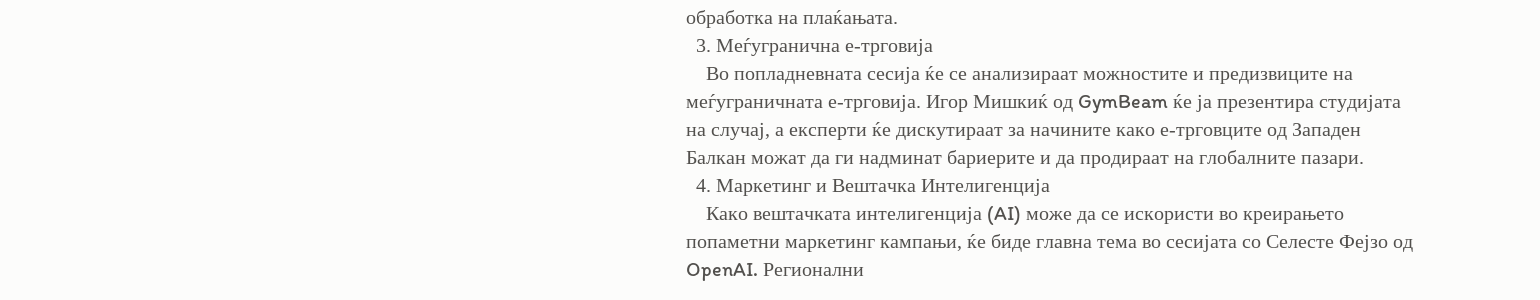обработка на плаќањата.
  3. Меѓугранична е-трговија
    Во попладневната сесија ќе се анализираат можностите и предизвиците на меѓуграничната е-трговија. Игор Мишкиќ од GymBeam ќе ја презентира студијата на случај, а експерти ќе дискутираат за начините како е-трговците од Западен Балкан можат да ги надминат бариерите и да продираат на глобалните пазари.
  4. Маркетинг и Вештачка Интелигенција
    Како вештачката интелигенција (AI) може да се искористи во креирањето попаметни маркетинг кампањи, ќе биде главна тема во сесијата со Селесте Фејзо од OpenAI. Регионални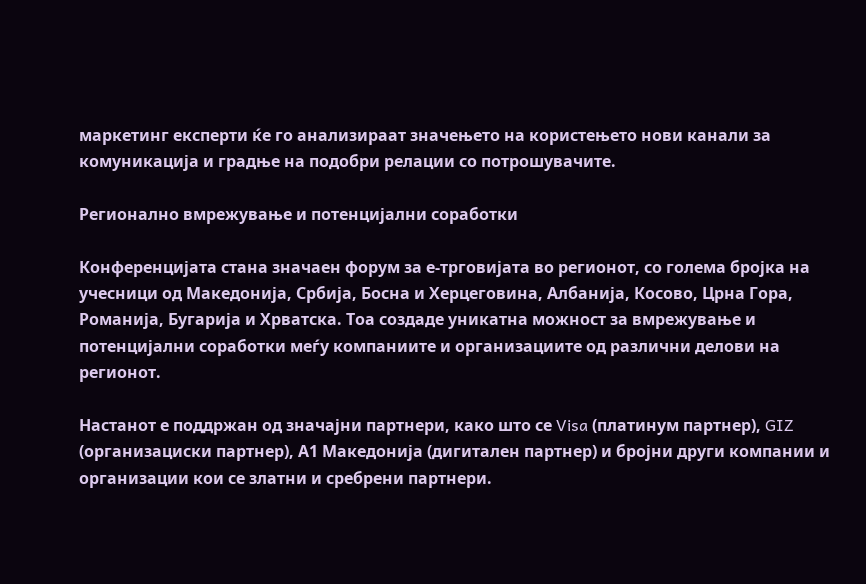маркетинг експерти ќе го анализираат значењето на користењето нови канали за комуникација и градње на подобри релации со потрошувачите.

Регионално вмрежување и потенцијални соработки

Конференцијата стана значаен форум за е-трговијата во регионот, со голема бројка на учесници од Македонија, Србија, Босна и Херцеговина, Албанија, Косово, Црна Гора, Романија, Бугарија и Хрватска. Тоа создаде уникатна можност за вмрежување и потенцијални соработки меѓу компаниите и организациите од различни делови на регионот.

Настанот е поддржан од значајни партнери, како што се Visa (платинум партнер), GIZ (организациски партнер), А1 Македонија (дигитален партнер) и бројни други компании и организации кои се златни и сребрени партнери.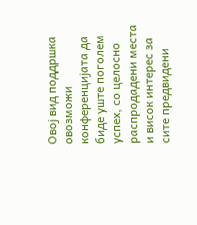Овој вид поддршка овозможи конференцијата да биде уште поголем успех, со целосно распродадени места и висок интерес за сите предвидени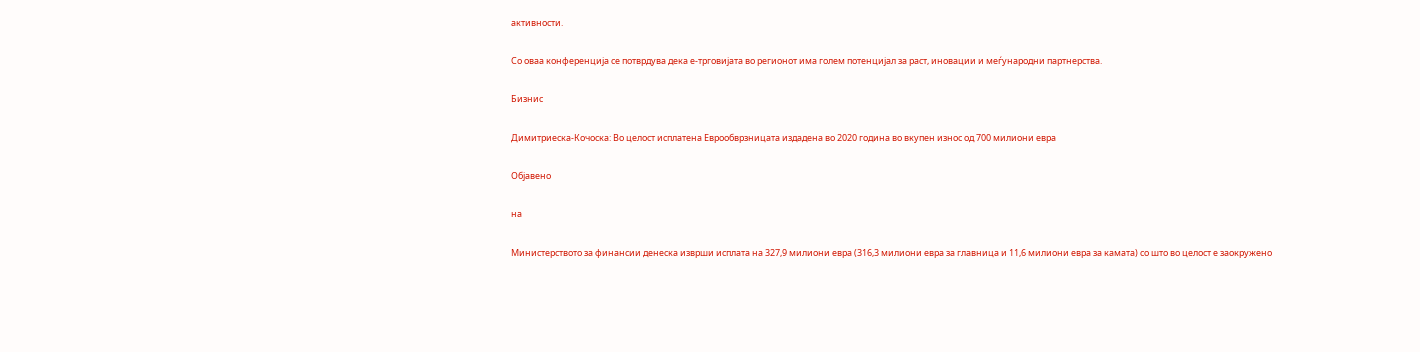активности.

Со оваа конференција се потврдува дека е-трговијата во регионот има голем потенцијал за раст, иновации и меѓународни партнерства.

Бизнис

Димитриеска-Кочоска: Во целост исплатена Еврообврзницата издадена во 2020 година во вкупен износ од 700 милиони евра

Објавено

на

Министерството за финансии денеска изврши исплата на 327,9 милиони евра (316,3 милиони евра за главница и 11,6 милиони евра за камата) со што во целост е заокружено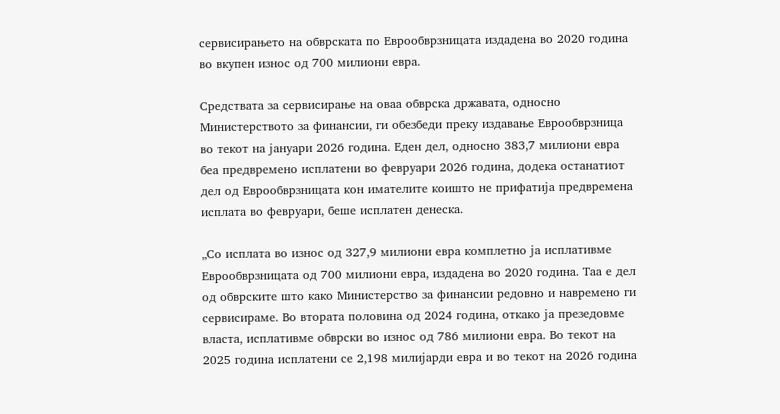сервисирањето на обврската по Еврообврзницата издадена во 2020 година во вкупен износ од 700 милиони евра.

Средствата за сервисирање на оваа обврска државата, односно Министерството за финансии, ги обезбеди преку издавање Еврообврзница во текот на јануари 2026 година. Еден дел, односно 383,7 милиони евра беа предвремено исплатени во февруари 2026 година, додека останатиот дел од Еврообврзницата кон имателите коишто не прифатија предвремена исплата во февруари, беше исплатен денеска.

„Со исплата во износ од 327,9 милиони евра комплетно ја исплативме Еврообврзницата од 700 милиони евра, издадена во 2020 година. Таа е дел од обврските што како Министерство за финансии редовно и навремено ги сервисираме. Во втората половина од 2024 година, откако ја презедовме власта, исплативме обврски во износ од 786 милиони евра. Во текот на 2025 година исплатени се 2,198 милијарди евра и во текот на 2026 година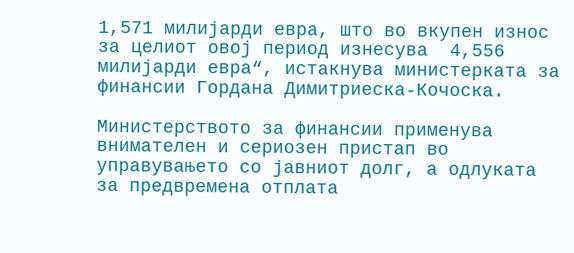1,571 милијарди евра, што во вкупен износ за целиот овој период изнесува  4,556 милијарди евра“, истакнува министерката за финансии Гордана Димитриеска-Кочоска.

Министерството за финансии применува внимателен и сериозен пристап во управувањето со јавниот долг, а одлуката за предвремена отплата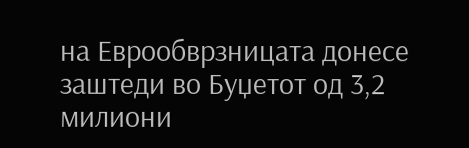на Еврообврзницата донесе заштеди во Буџетот од 3,2 милиони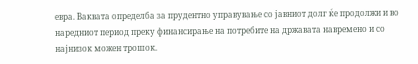евра. Ваквата определба за прудентно управување со јавниот долг ќе продолжи и во наредниот период преку финансирање на потребите на државата навремено и со најнизок можен трошок.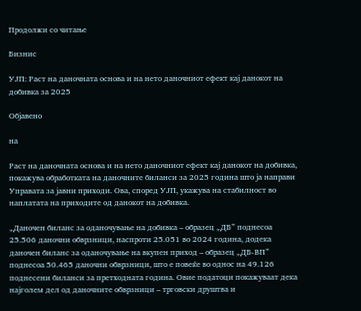Продолжи со читање

Бизнис

УЈП: Раст на даночната основа и на нето даночниот ефект кај данокот на добивка за 2025

Објавено

на

Раст на даночната основа и на нето даночниот ефект кај данокот на добивка, покажува обработката на даночните биланси за 2025 година што ја направи Управата за јавни приходи. Ова, според УЈП, укажува на стабилност во наплатата на приходите од данокот на добивка.

„Даночен биланс за оданочување на добивка – образец „ДБ” поднесоа 25.506 даночни обврзници, наспроти 25.051 во 2024 година, додека даночен биланс за оданочување на вкупен приход – образец „ДБ-ВП” поднесоа 50.465 даночни обврзници, што е повеќе во однос на 49.126 поднесени биланси за претходната година. Овие податоци покажуваат дека најголем дел од даночните обврзници – трговски друштва и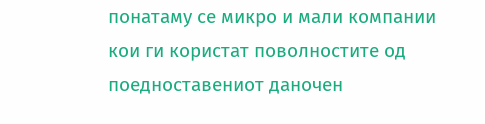понатаму се микро и мали компании кои ги користат поволностите од поедноставениот даночен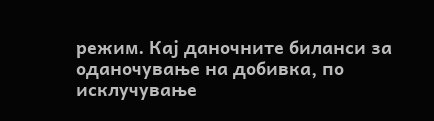режим. Кај даночните биланси за оданочување на добивка, по исклучување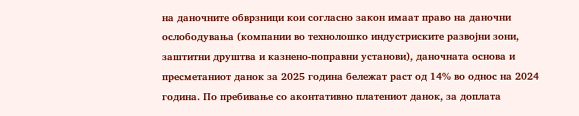на даночните обврзници кои согласно закон имаат право на даночни ослободувања (компании во технолошко индустриските развојни зони, заштитни друштва и казнено-поправни установи), даночната основа и пресметаниот данок за 2025 година бележат раст од 14% во однос на 2024 година. По пребивање со аконтативно платениот данок, за доплата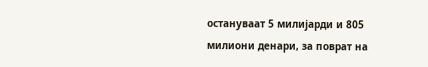остануваат 5 милијарди и 805 милиони денари, за поврат на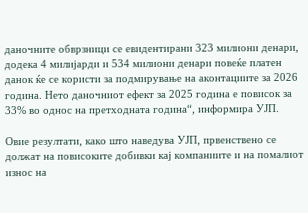даночните обврзници се евидентирани 323 милиони денари, додека 4 милијарди и 534 милиони денари повеќе платен данок ќе се користи за подмирување на аконтациите за 2026 година. Нето даночниот ефект за 2025 година е повисок за 33% во однос на претходната година“, информира УЈП.

Овие резултати, како што наведува УЈП, првенствено се должат на повисоките добивки кај компаниите и на помалиот износ на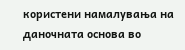користени намалувања на даночната основа во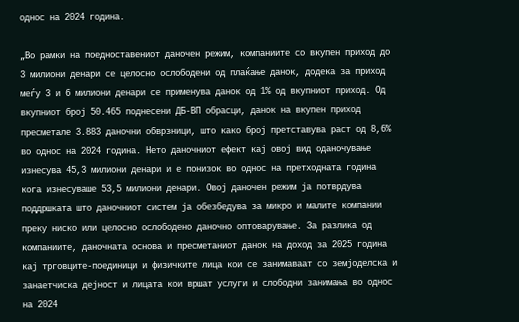однос на 2024 година.

„Во рамки на поедноставениот даночен режим, компаниите со вкупен приход до 3 милиони денари се целосно ослободени од плаќање данок, додека за приход меѓу 3 и 6 милиони денари се применува данок од 1% од вкупниот приход. Од вкупниот број 50.465 поднесени ДБ-ВП обрасци, данок на вкупен приход пресметале 3.883 даночни обврзници, што како број претставува раст од 8,6% во однос на 2024 година. Нето даночниот ефект кај овој вид оданочување изнесува 45,3 милиони денари и е понизок во однос на претходната година кога изнесуваше 53,5 милиони денари. Овој даночен режим ја потврдува поддршката што даночниот систем ја обезбедува за микро и малите компании преку ниско или целосно ослободено даночно оптоварување. За разлика од компаниите, даночната основа и пресметаниот данок на доход за 2025 година кај трговците-поединици и физичките лица кои се занимаваат со земјоделска и занаетчиска дејност и лицата кои вршат услуги и слободни занимања во однос на 2024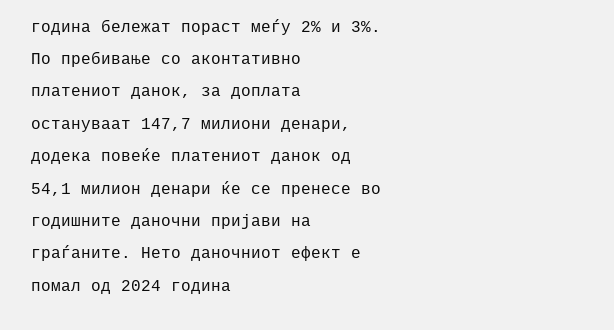година бележат пораст меѓу 2% и 3%. По пребивање со аконтативно платениот данок, за доплата остануваат 147,7 милиони денари, додека повеќе платениот данок од 54,1 милион денари ќе се пренесе во годишните даночни пријави на граѓаните. Нето даночниот ефект е помал од 2024 година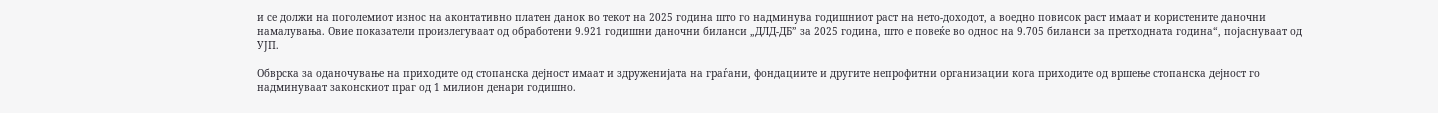и се должи на поголемиот износ на аконтативно платен данок во текот на 2025 година што го надминува годишниот раст на нето-доходот, а воедно повисок раст имаат и користените даночни намалувања. Овие показатели произлегуваат од обработени 9.921 годишни даночни биланси „ДЛД-ДБ” за 2025 година, што е повеќе во однос на 9.705 биланси за претходната година“, појаснуваат од УЈП.

Обврска за оданочување на приходите од стопанска дејност имаат и здруженијата на граѓани, фондациите и другите непрофитни организации кога приходите од вршење стопанска дејност го надминуваат законскиот праг од 1 милион денари годишно.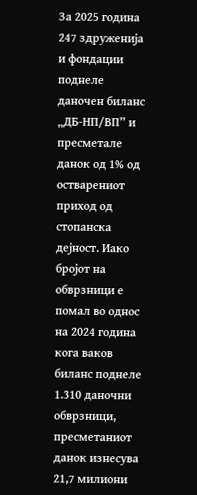За 2025 година 247 здруженија и фондации поднеле даночен биланс „ДБ-НП/ВП” и пресметале данок од 1% од остварениот приход од стопанска дејност. Иако бројот на обврзници е помал во однос на 2024 година кога ваков биланс поднеле 1.310 даночни обврзници, пресметаниот данок изнесува 21,7 милиони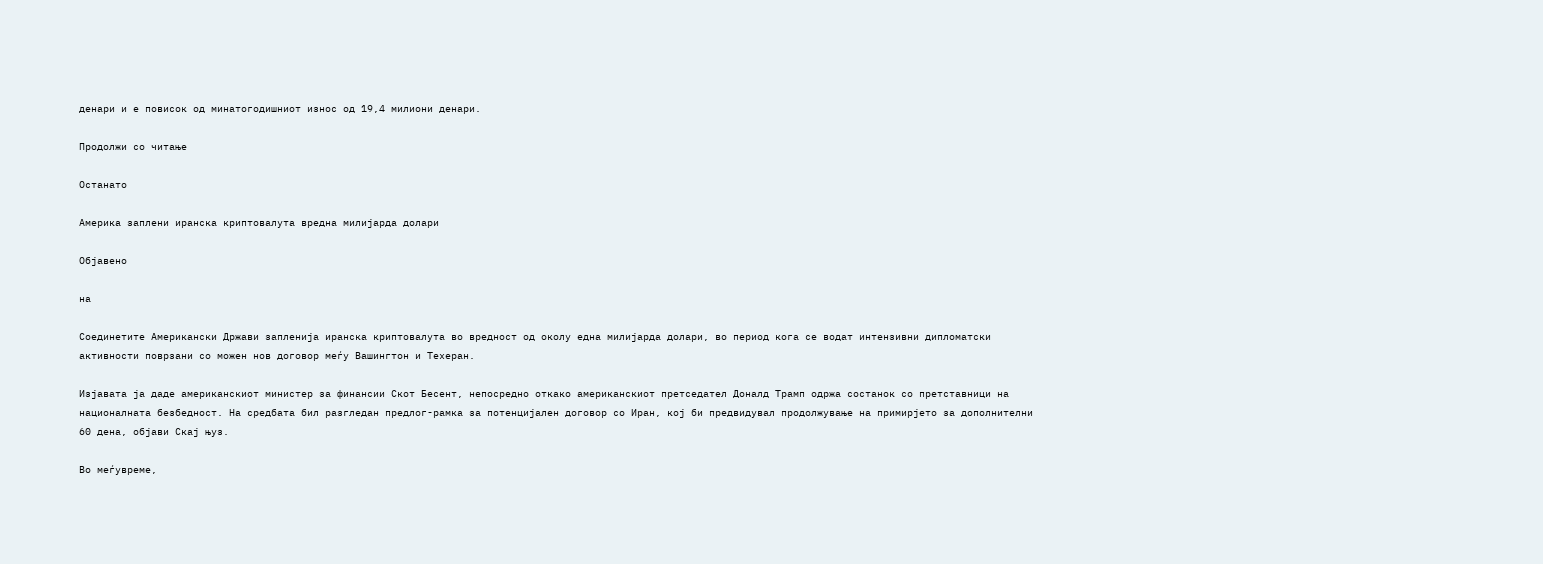денари и е повисок од минатогодишниот износ од 19,4 милиони денари.

Продолжи со читање

Останато

Америка заплени иранска криптовалута вредна милијарда долари

Објавено

на

Соединетите Американски Држави запленија иранска криптовалута во вредност од околу една милијарда долари, во период кога се водат интензивни дипломатски активности поврзани со можен нов договор меѓу Вашингтон и Техеран.

Изјавата ја даде американскиот министер за финансии Скот Бесент, непосредно откако американскиот претседател Доналд Трамп одржа состанок со претставници на националната безбедност. На средбата бил разгледан предлог-рамка за потенцијален договор со Иран, кој би предвидувал продолжување на примирјето за дополнителни 60 дена, објави Скај њуз.

Во меѓувреме,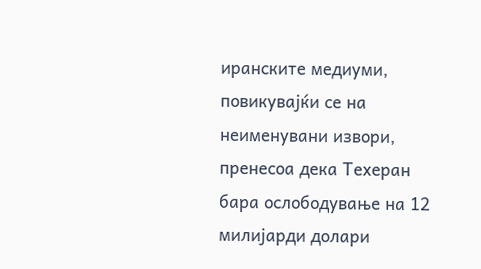иранските медиуми, повикувајќи се на неименувани извори, пренесоа дека Техеран бара ослободување на 12 милијарди долари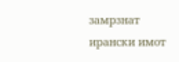замрзнат ирански имот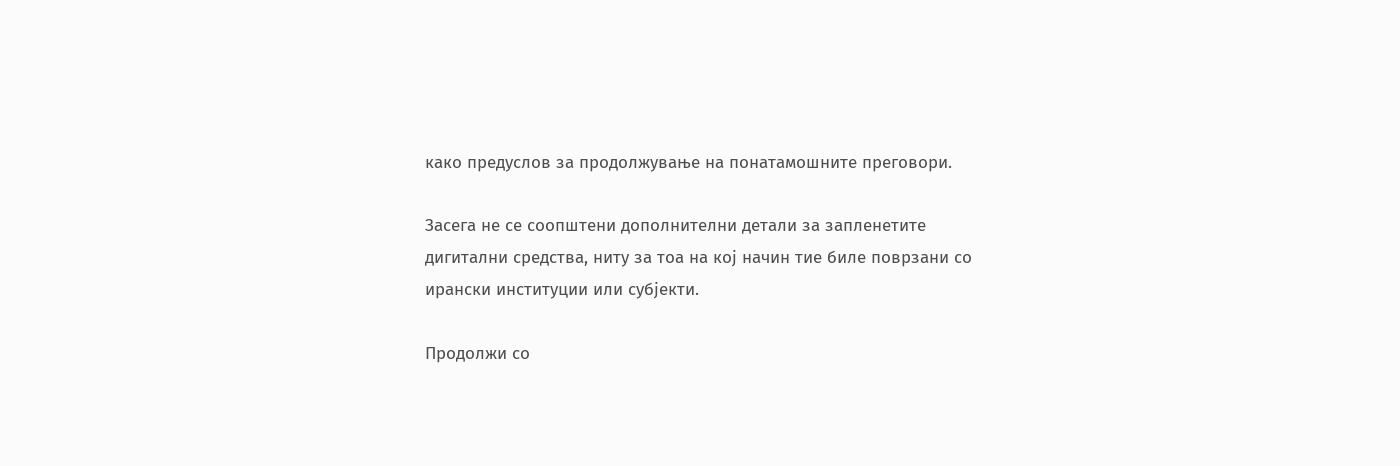како предуслов за продолжување на понатамошните преговори.

Засега не се соопштени дополнителни детали за запленетите дигитални средства, ниту за тоа на кој начин тие биле поврзани со ирански институции или субјекти.

Продолжи со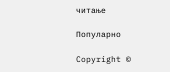читање

Популарно

Copyright ©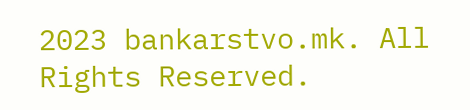2023 bankarstvo.mk. All Rights Reserved.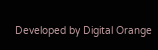Developed by Digital Orange